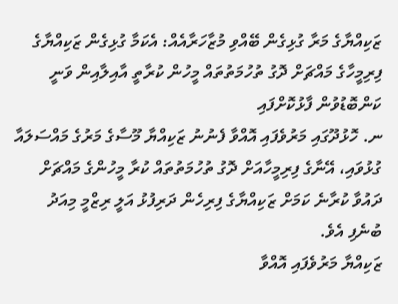ޒަކިއްޔާގެ މަރާ ގުޅިގެން ބޭއްވި މުޒާހަރާއެއް: އެކަމާ ގުޅިގެން ޒަކިއްޔާގެ ފިރިމީހާގެ މައްޗަށް ދޮގު ތުހުމަތުތައް މީހުން ކުރާތީ އާއިލާއިން ވަނީ ކަންބޮޑުވުން ފާޅުކޮށްފައި
ނ. ހޮޅުދޫގައި މަރުވެފައި އޮއްވާ ފެނުނު ޒަކިއްޔާ މޫސާގެ މަރުގެ މައްސަލައާ ގުޅުވައި، އޭނާގެ ފިރިމީހާއަށް ދޮގު ތުހުމަތުތައް ކުރާ މީހުންގެ މައްޗަށް ދައުވާ ކުރާނެ ކަމަށް ޒަކިއްޔާގެ ފިރިހެން ދަރިފުޅު އަލީ ރިޒްމީ މިއަދު ބުނެފި އެވެ.
ޒަކިއްޔާ މަރުވެފައި އޮއްވާ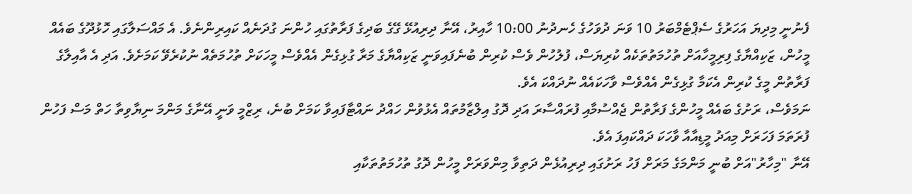ފެނުނީ މިދިޔަ އަހަރުގެ ސެޕްޓެމްބަރު 10 ވަނަ ދުވަހުގެ ހެނދުނު 10:00 ހާއިރު، އޭނާ ދިރިއުޅޭ ގޭގެ ބަދިގެ ފަރާތުގައި ހުންނަ ގުދަނެއް ކައިރިންނެވެ. އެ މައްސަލާގައި ހޮޅުދޫގެ ބައެއް މީހުން، ޒަކިއްޔާގެ ފިރިމީހާއަށް ތުހުމަތުތަކެއް ކުރިޔަސް، ފުލުހުން ވެސް ކުރިން ބުނެފައިވަނީ ޒަކިއްޔާގެ މަރާ ގުޅިގެން އެއްވެސް މީހަކަށް ތުހުމަތެއް ނުކުރެވޭ ކަމަށެވެ. އަދި އެ އާއިލާގެ ފަރާތުން މީގެ ކުރިން އެކަމާ ގުޅިގެން އެއްވެސް ވާހަކައެއް ނުދައްކަ އެވެ.
ނަމަވެސް، ރަށުގެ ބައެއް މީހުންގެ ފަރާތުން ޖެއްސުމާއި ފުރައްސާރަ އަދި ދޮގު އިލްޒާމުތައް އެޅުވުން ހައްދު ނައްޓާފައިވާ ކަމަށް ބުނެ، ރިޒްމީ ވަނީ އޭނާގެ މަންމަ ނިޔާވިތާ ހަތް މަސް ފަހުން ފުރަތަމަ ފަހަރަށް މިއަދު މީޑިއާއާ ވާހަކަ ދައްކައިފަ އެވެ.
އޭނާ "މިހާރު"އަށް ބުނީ މަންމަގެ މަރަށް ފަހު ރަށުގައި ދިރިއުޅެން ދަތިވާ މިންވަރަށް މީހުން ދޮގު ތުހުމަތުތަކާއި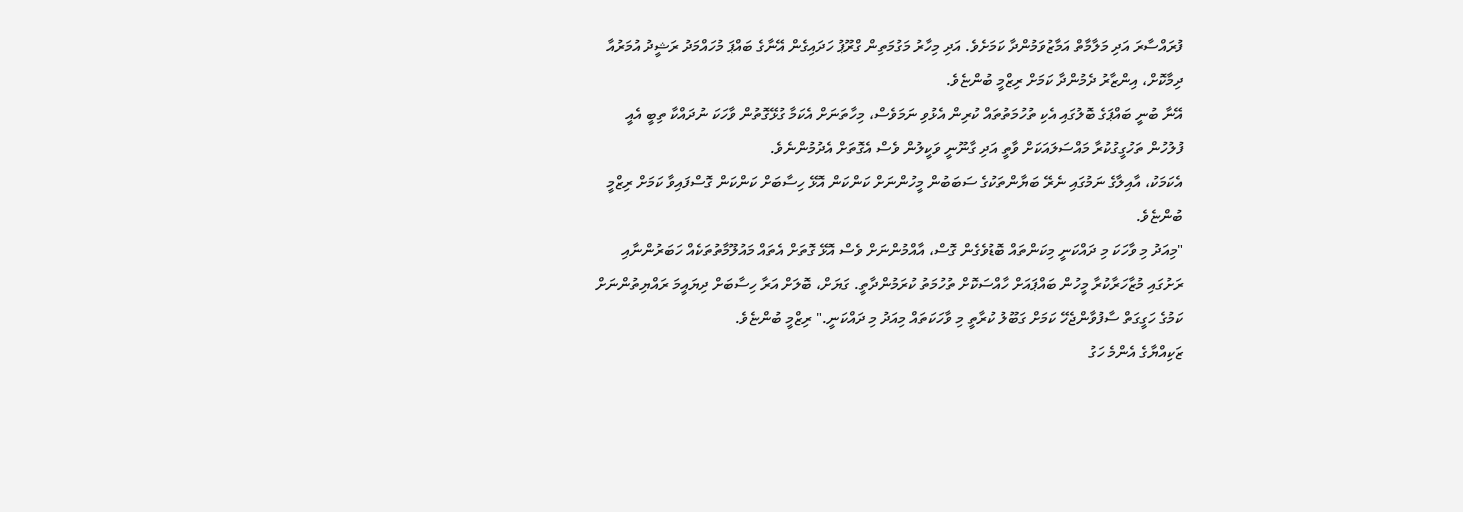ފުރައްސާރަ އަދި މަލާމާތް އަމާޒުވަމުންދާ ކަމަށެވެ. އަދި މިހާރު މަގުމަތިން ގްރޫޕު ހަދައިގެން އޭނާގެ ބައްޕަ މުހައްމަދު ރަޝީދު އުމަރުއާ ދިމާކޮށް، އިންޒާރު ދެމުންދާ ކަމަށް ރިޒްމީ ބުންޏެވެ.
އޭނާ ބުނީ ބައްޕަގެ ބޮލުގައި އެކި ތުހުމަތުތައް ކުރިން އެޅުވި ނަމަވެސް، މިހާތަނަށް އެކަމާ ގުޅޭގޮތުން ވާހަކަ ނުދައްކާ ތިބީ އެއީ ފުލުހުން ތަހުގީގުކުރާ މައްސަލައަކަށް ވާތީ އަދި ގާނޫނީ ވަކީލުން ވެސް އެގޮތަށް އެދުމުންނެވެ.
އެކަމަކު، އާއިލާގެ ނަމުގައި ނެރޭ ބަޔާންތަކުގެ ސަބަބުން މީހުންނަށް ކަންކަން އޮޅޭ ހިސާބަށް ކަންކަން ގޮސްފައިވާ ކަމަށް ރިޒްމީ ބުންޏެވެ.
"މިއަދު މި ވާހަކަ މި ދައްކަނީ މިކަންތައް ބޮޑުވެގެން ގޮސް، އާއްމުންނަށް ވެސް އޮޅޭ ގޮތަށް އެތައް މައުލޫމާތުތަކެއް ހަބަރުންނާއި ރަށުގައި މުޒާހަރާކުރާ މީހުން ބައްޕައަށް ހާއްސަކޮށް ތުހުމަތު ކުރަމުންދާތީ. ގަޔަށް، ބޮލަށް އަރާ ހިސާބަށް ދިޔައީމަ ރައްޔިތުންނަށް ކަމުގެ ހަގީގަތް ސާފުވާންޖެހޭ ކަމަށް ގަބޫލު ކުރާތީ މި ވާހަކަތައް މިއަދު މި ދައްކަނީ." ރިޒްމީ ބުންޏެވެ.
ޒަކިއްޔާގެ އެންމެ ހަގު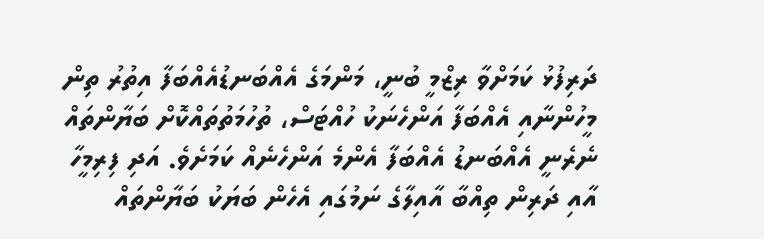ދަރިފުޅު ކަމަށްވާ ރިޒްމީ ބުނީ، މަންމަގެ އެއްބަނޑުއެއްބަފާ އިތުރު ތިން މީހުންނާއި އެއްބަފާ އަންހެނަކު ހުއްޓަސް، ތުހުމަތުތައްކޮށް ބަޔާންތައް ނެރެނީ އެއްބަނޑު އެއްބަފާ އެންމެ އަންހެނެއް ކަމަށެވެ. އަދި ފިރިމީހާ އާއި ދަރިން ތިއްބާ އާއިލާގެ ނަމުގައި އެހެން ބަޔަކު ބަޔާންތައް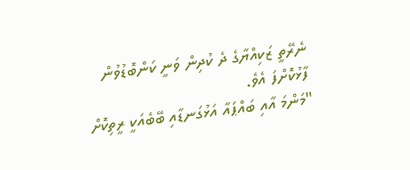ނެރޭތީ ޒަކިއްޔާގެ ދެ ކުދިން ވަނީ ކަންބޮޑުވުން ފާޅުކޮށްފަ އެވެ.
"މަންމަ އާއި ބައްޕައާ އަޅުގަނޑާއި ބޭބެއަކީ ރީތިކޮށް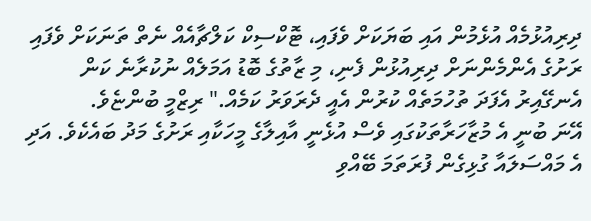ދިރިއުޅުމެއް އުޅެމުން އައި ބަޔަކަށް ވެފައި، ޓޮކްސިކް ކަލްޗާއެއް ނެތް ތަނަކަށް ވެފައި ރަށުގެ އެންމެންނަށް ދިރިއުޅުން ފެނި، މި ޒާތުގެ ބޮޑު އަމަލެއް ނުކުރާނެ ކަން އެނގޭއިރު އެފަދަ ތުހުމަތެއް ކުރުން އެއީ ދެރަވަރު ކަމެއް." ރިޒްމީ ބުންޏެވެ.
އޭނަ ބުނީ އެ މުޒާހަރާތަކުގައި ވެސް އުޅެނީ އާއިލާގެ މީހަކާއި ރަށުގެ މަދު ބައެކެވެ. އަދި އެ މައްސަލައާ ގުޅިގެން ފުރަތަމަ ބޭއްވި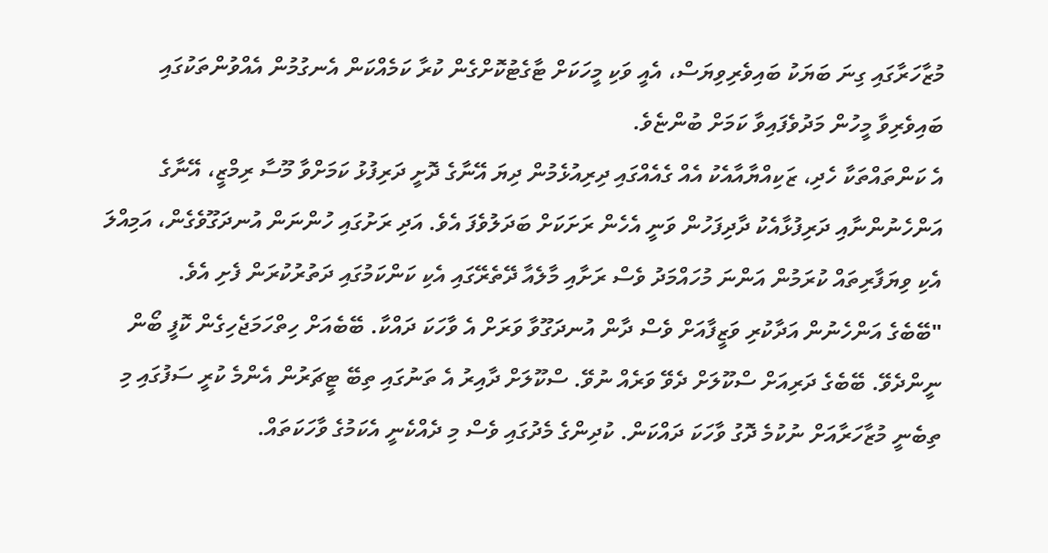މުޒާހަރާގައި ގިނަ ބަޔަކު ބައިވެރިވިޔަސް، އެއީ ވަކި މީހަކަށް ޓާގެޓުކޮށްގެން ކުރާ ކަމެއްކަން އެނގުމުން އެއްވުންތަކުގައި ބައިވެރިވާ މީހުން މަދުވެފައިވާ ކަމަށް ބުންޏެވެ.
އެ ކަންތައްތަކާ ހެދި، ޒަކިއްޔާއާއެކު އެއް ގެއެއްގައި ދިރިއުޅެމުން ދިޔަ އޭނާގެ ދޮށީ ދަރިފުޅު ކަމަށްވާ މޫސާ ރިމްޒީ، އޭނާގެ އަންހެނުންނާއި ދަރިފުޅާއެކު ދާދިފަހުން ވަނީ އެހެން ރަށަކަށް ބަދަލުވެފަ އެވެ. އަދި ރަށުގައި ހުންނަން އުނދަގޫވެގެން، އަމިއްލަ އެކި ވިޔަފާރިތައް ކުރަމުން އަންނަ މުހައްމަދު ވެސް ރަށާއި މާލެއާ ދޭތެރޭގައި އެކި ކަންކަމުގައި ދަތުރުކުރަން ފެށި އެވެ.
"ބޭބެގެ އަންހެނުން އަދާކުރި ވަޒީފާއަށް ވެސް ދާން އުނދަގޫވާ ވަރަށް އެ ވާހަކަ ދައްކާ. ބޭބެއަށް ހިތްހަމަޖެހިގެން ކޮފީ ބޯން ނީންދެވޭ. ބޭބެގެ ދަރިއަށް ސްކޫލަށް ދެވޭ ވަރެއް ނުވޭ. ސްކޫލަށް ދާއިރު އެ ތަނުގައި ތިބޭ ޓީޗަރުން އެންމެ ކުރީ ސަފުގައި މި ތިބެނީ މުޒާހަރާއަށް ނުކުމެ ދޮގު ވާހަކަ ދައްކަން. ކުދިންގެ މެދުގައި ވެސް މި ދެއްކެނީ އެކަމުގެ ވާހަކަތައް.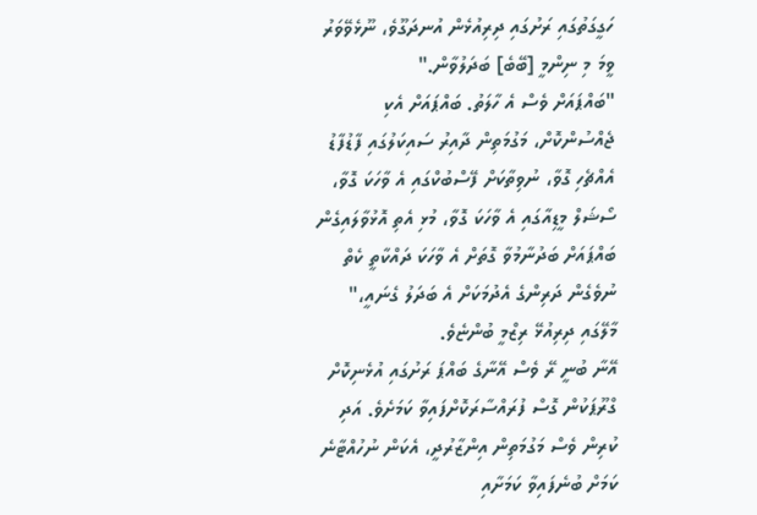ހަގީގަތުގައި ރަށުގައި ދިރިއުޅެން އުނދަގޫވެ، ނޫޅެވޭވަރު ވީމަ މި ނިންމީ [ބޭބެ] ބަދަލުވާން."
"ބައްޕައަށް ވެސް އެ ހާލަތު. ބައްޕައަށް އެކި ޖެއްސުންކޮށް، މަގުމަތިން ދާއިރު ސައިކަލުގައި ފާޑުފާޑު އެއްޗެހި ގޮވާ، ނުވިތާކަށް ފޭސްބުކްގައި އެ ވާހަކަ ގޮވާ، ސޯޝަލް މީޑިއާގައި އެ ވާހަކަ ގޮވާ، މުޅި އެތި އޮޅުވާލައިގެން ބައްޕައަށް ބަދުނާމުވާ ގޮތަށް އެ ވާހަކަ ދައްކާތީ ކެތް ނުވެގެން ދަރިންގެ އެދުމަކަށް އެ ބަދަލު ގެނައީ،" މާލޭގައި ދިރިއުޅޭ ރިޒްމީ ބުންޏެވެ.
އޭނާ ބުނީ ރޭ ވެސް އޭނާގެ ބައްޕަ ރަށުގައި އުޅެނިކޮށް ގްރޫޕަކުން ގޮސް ފުރައްސާރަކޮށްފައިވާ ކަމަށެވެ. އަދި ކުރިން ވެސް މަގުމަތިން އިންޒާރުދީ، އެކަން ނުހުއްޓާނެ ކަމަށް ބުނެފައިވާ ކަމަށާއި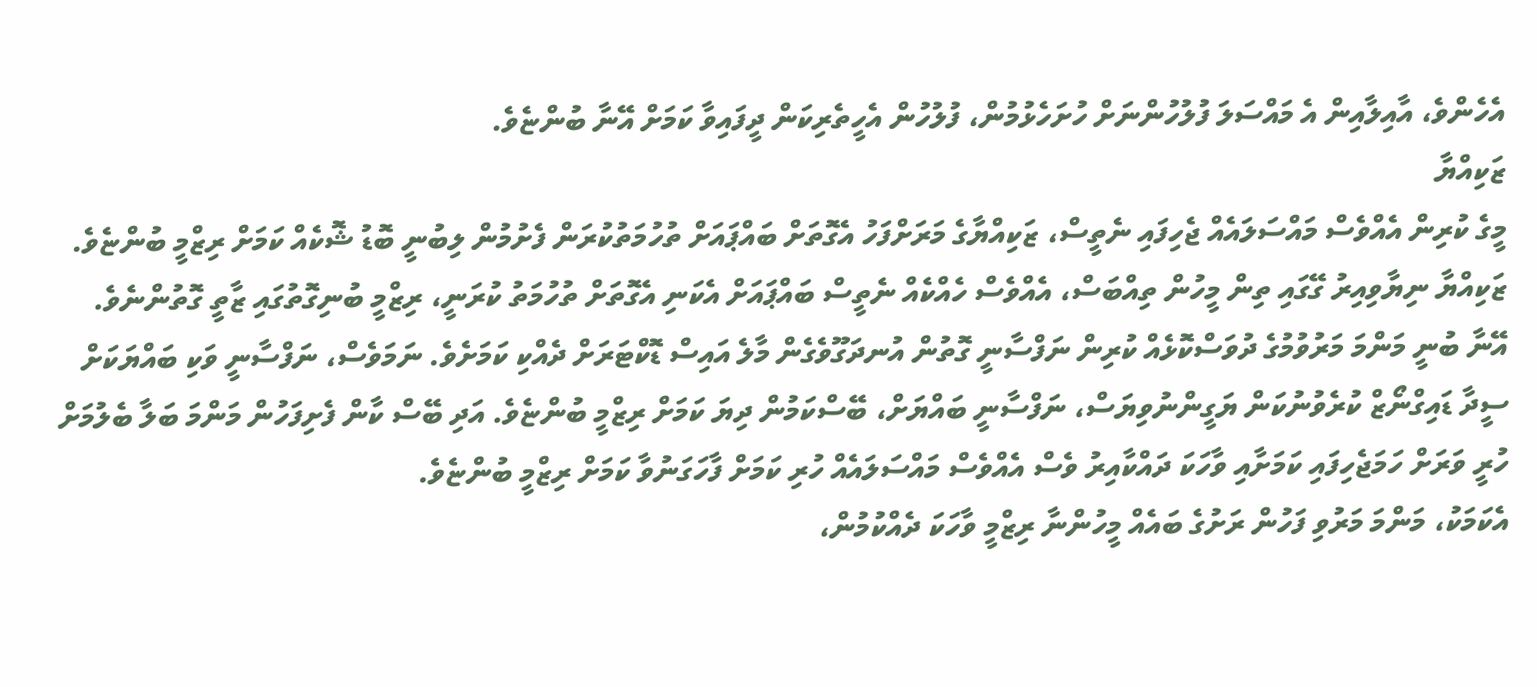އެހެންވެ، އާއިލާއިން އެ މައްސަލަ ފުލުހުންނަށް ހުށަހެޅުމުން، ފުލުހުން އެހީތެރިކަން ދީފައިވާ ކަމަށް އޭނާ ބުންޏެވެ.
ޒަކިއްޔާ
މީގެ ކުރިން އެއްވެސް މައްސަލައެއް ޖެހިފައި ނެތީސް، ޒަކިއްޔާގެ މަރަށްފަހު އެގޮތަށް ބައްޕައަށް ތުހުމަތުކުރަން ފެށުމުން ލިބުނީ ބޮޑު ޝޮކެއް ކަމަށް ރިޒްމީ ބުންޏެވެ.
ޒަކިއްޔާ ނިޔާވިއިރު ގޭގައި ތިން މީހުން ތިއްބަސް، އެއްވެސް ހެއްކެއް ނެތީސް ބައްޕައަށް އެކަނި އެގޮތަށް ތުހުމަތު ކުރަނީ، ރިޒްމީ ބުނިގޮތުގައި ޒާތީ ގޮތުންނެވެ.
އޭނާ ބުނީ މަންމަ މަރުވުމުގެ ދުވަސްކޮޅެއް ކުރިން ނަފްސާނީ ގޮތުން އުނދަގޫވެގެން މާލެ އައިސް ޑޮކްޓަރަށް ދެއްކި ކަމަށެވެ. ނަމަވެސް، ނަފްސާނީ ވަކި ބައްޔަކަށް ސީދާ ޑައިގްނޯޒް ކުރެވުނުކަން ޔަގީންނުވިޔަސް، ނަފްސާނީ ބައްޔަށް، ބޭސްކަމުން ދިޔަ ކަމަށް ރިޒްމީ ބުންޏެވެ. އަދި ބޭސް ކާން ފެށިފަހުން މަންމަ ބަލާ ބެލުމަށް ހުރީ ވަރަށް ހަމަޖެހިފައި ކަމަށާއި ވާހަކަ ދައްކާއިރު ވެސް އެއްވެސް މައްސަލައެއް ހުރި ކަމަށް ފާހަގަނުވާ ކަމަށް ރިޒްމީ ބުންޏެވެ.
އެކަމަކު، މަންމަ މަރުވި ފަހުން ރަށުގެ ބައެއް މީހުންނާ ރިޒްމީ ވާހަކަ ދެއްކުމުން،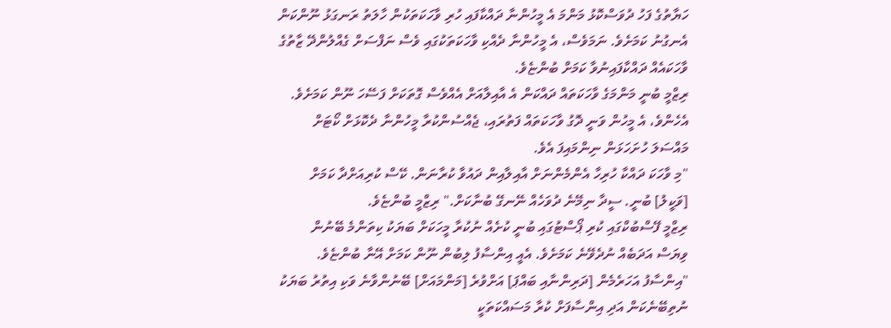ހަޔާތުގެ ފަހު ދުވަސްކޮޅު މަންމަ އެ މީހުންނާ ދައްކާފައި ހުރި ވާހަކަތަކުން ހާލަތު ރަނގަޅު ނޫންކަން އެނގުނު ކަމަށެވެ. ނަމަވެސް، އެ މީހުންނާ ދެއްކި ވާހަކަތަކުގައި ވެސް ނަފްސަށް ގެއްލުންދޭ ޒާތުގެ ވާހަކައެއް ދައްކާފައިނުވާ ކަމަށް ބުންޏެވެ.
ރިޒްމީ ބުނީ މަންމަގެ ވާހަކަތައް ދައްކަން އެ އާއިލާއަށް އެއްވެސް ގޮތަކަށް ފަސޭހަ ނޫން ކަމަށެވެ. އެހެންވެ، އެ މީހުން ވަނީ ދޮގު ވާހަކަތައް ފަތުރައި، ޖެއްސުންކުރާ މީހުންނާ ދެކޮޅަށް ކޯޓަށް މައްސަލަ ހުށަހަޅަން ނިންމައިފަ އެވެ.
"މި ވާހަކަ ދައްކާ ހުރިހާ އެންމެންނަށް އާއިލާއިން ދައުވާ ކުރާނަން. ކޭސް ކުރިއަށްދާ ކަމަށް [ވަކީލު] ބުނީ. ސީދާ ނިމޭނެ ދުވަހެއް ނޭނގޭ ބުނާކަށް." ރިޒްމީ ބުންޏެވެ.
ރިޒްމީ ފޭސްބުކްގައި ކުރި ޕޯސްޓުގައި ބުނީ ކުށެއް ނުކުރާ މީހަކަށް ބަޔަކު ކިތަންމެ ބޭނުން ވިޔަސް އަދަބެއް ނުދެވޭނެ ކަމަށެވެ. އެއީ އިންސާފު ލިބުން ނޫން ކަމަށް އޭނާ ބުންޏެވެ.
"އިންސާފު އަހަރެމެން [ދަރިންނާއި ބައްޕަ] އަށްވުރެ [މަންމައަށް] ބޭނުންވާނެ ވަކި އިތުރު ބަޔަކު ނުތިބޭނެކަން އަދި އިންސާފަށް ކުރާ މަސައްކަތަކީ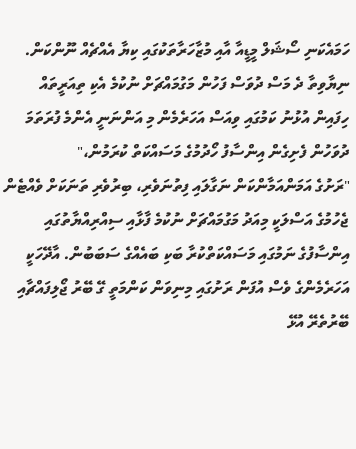ހަމައެކަނި ސޯޝަލް މީޑީއާ އާއި މުޒާހަރާތަކުގައި ކިޔާ އެއްޗެއް ނޫންކަން. ނިޔާވިތާ ދެ މަސް ދުވަސް ފަހުން މަގުމައްޗަށް ނުކުމެ އެކި ތިއަރީތައް ހިފައިން އުޅުނު ކަމުގައި ވިއަސް އަހަރެމެން މި އަންނަނީ އެންމެ ފުރަތަމަ ދުވަހުން ފެށިގެން އިންސާފު ހޯދުމުގެ މަސައްކަތް ކުރަމުން،"
"ރަށުގެ އަމަންއަމާންކަން ނަގާލައި ފިތުނަވެރި، ބިރުވެރި ތަނަކަށް ވެއްޓެން ޖެހުމުގެ އަސްލަކީ މިއަދު މަގުމައްޗަށް ނުކުމެ ފާޅާއި ސިއްރިއްޔާތުގައި އިންސާފުގެ ނަމުގައި މަސައްކަތްކުރާ ބަކި ބައެއްގެ ސަބަބުން. އާދޭހަކީ އަހަރެމެންގެ ވެސް އުފަން ރަށުގައި މިނިވަން ކަންމަތީ ގޭ ބޭރު ޖޯލިފައްޗާއި ބޭރުތެރޭ އުޅޭ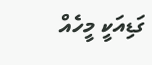ގަޑިއަކީ މީހެއް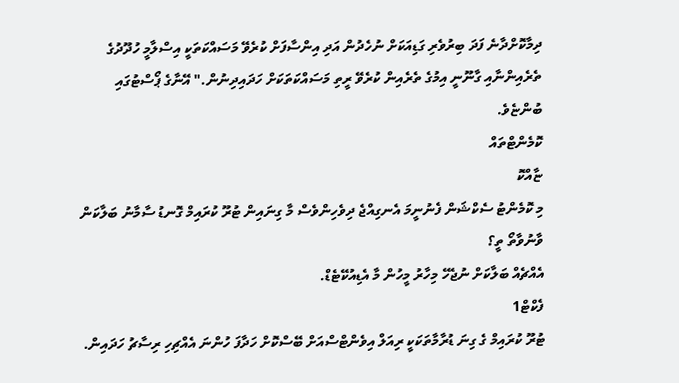ދިމާކޮށްދާނެ ފަދަ ބިރުވެރި ގަޑިއަކަށް ނުހެދުން އަދި އިންސާފަށް ކުރެވޭ މަސައްކަތަކީ އިސްލާމީ ހުދޫދުގެ ތެރެއިންނާއި ގާނޫނީ އިމުގެ ތެރެއިން ކުރެވޭ ރީތި މަސައްކަތަކަށް ހަދައިދިނުން." އޭނާގެ ޕޯސްޓުގައި ބުންޏެވެ.
ކޮމެންޓްތައް
ޏާއްކޮ
މި ކޮމެންޓު ސެކްޝަން ފެނުނީމަ އެނގިއްޖެ ދިވެހިންވެސް މާ ގިނައިން ޓުރޫ ކުރައިމް ގޮނޑު ސާމާނު ބަލާކަން
ވާނުވާތޯ ތީ؟
އެއްޗެއް ބަލާކަށް ނުޖެހޭ މިހާރު މީހުން މާ އެޑިއުކޭޓެޑް.
ފެކްޓް1
ޓުރޫ ކުރައިމް ގެ ގިނަ ޑުރާމާތަކަކީ ރިއަލް އިވެންޓްސްއަށް ބޭސްކޮށް ހަދާފަ ހުންނަ އެއްޗިހި ރިސާޗު ހަދައިން.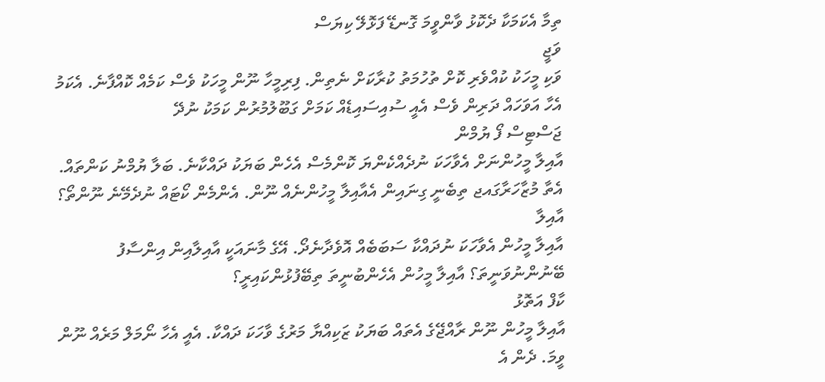ތިމާ އެކަމަކާ ދެކޮޅު ވާންވީމަ ގޮނޑޭ ފަޅޮލޭ ކިޔަސް
ވަޖީ
ވަކި މީހަކު ކުއްވެރި ކޮށް ތުހުމަތު ކުރާކަށް ނެތިން. ފިރިމީހާ ނޫން މީހަކު ވެސް ކަމެއް ކޮއްފާނެ. އެކަމު އެހާ އަވަހައް ދަރިން ވެސް އެއީ ސުއިސައިޑެއް ކަމަށް ގަބޫލުމުރުން ކަމަކު ނުދޭ
ޖަސްޓިސް ފޯ ޔުމްން
އާއިލާ މީހުންނަށް އެވާހަކަ ނުދެއްކެންޔަ ކޮންމެސް އެހެން ބަޔަކު ދައްކާނެ. ބަލާ ޔުމްނު ކަންތައް. އެތާ މުޒާހަރާގައޖ ތިބެނީ ގިނައިން އެއާއިލާ މީހުންނެއް ނޫން. އެންމެން ކޯޓައް ނުދެމޭނެ ނޫންތޯ؟
އާއިލާ
އާއިލާ މީހުން އެވާހަކަ ނުދައްކާ ސަބަބެއް އޮވެދާނެދޯ. އޭގެ މާނައަކީ އާއިލާއިން އިންސާފު ބޭނުންނުވަނީތަ؟ އާއިލާ މީހުން އެހެންބުނީތަ ތިބޭފުޅުންކައިރީ؟
ކާފް އަތޮޅު
އާއިލާ މީހުން ނޫން ރާއްޖޭގެ އެތައް ބަޔަކު ޒަކިއްޔާ މަރުގެ ވާހަކަ ދައްކާ. އެއީ އެހާ ނޯމަލް މަރެއް ނޫން ވީމަ. ދެން އެ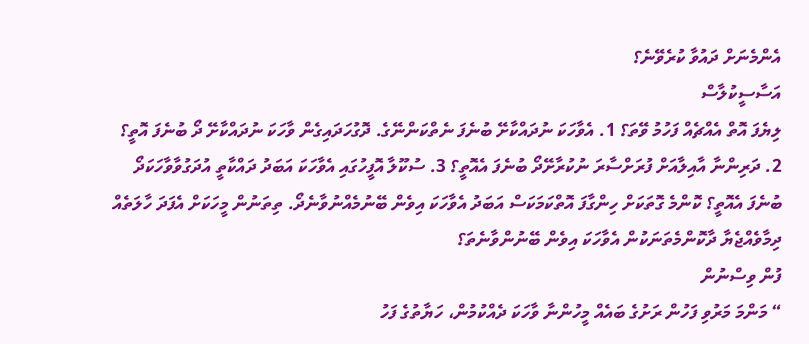އެންމެނަށް ދައުވާ ކުރެވޭނެ؟
އަސާސީކުލާސް
ލިޔެފަ އޮތް އެއްޗެއް ފަހުމު ވޭތަ؟ 1. އެވާހަކަ ނުދައްކާށޭ ބުނެފަ ނެތްކަންނޭގެ. ދޮގުހަދައިގެން ވާހަކަ ނުދައްކާށޭ ދޯ ބުނެފަ އޮތީ؟ 2. ދަރިންނާ އާއިލާއަށް ފުރަށްސާރަ ނުކުރާށޭދޯ ބުނެފަ އެއޮތީ؟ 3. ސުކޫލާ އޮފީހުގައި އެވާހަކަ އަބަދު ދައްކާތީ އުދަގުވާވާހަކަދޯ ބުނެފަ އެއޮތީ؟ ކޮންމެ ގޮތަކަށް ހިންގާފަ އޮތްކަމަކަސް އަބަދު އެވާހަކަ އިވެން ބޭނުމެއްނުވާނެދޯ. ތިތަނުން މީހަކަށް އެފަދަ ހާލަތެއް ދިމާވެއްޖެޔާ ދާކޮންމެތަނަކުން އެވާހަކަ އިވެން ބޭނުންވާނެތަ؟
ފުން ވިސްނުން
“ މަންމަ މަރުވި ފަހުން ރަށުގެ ބައެއް މީހުންނާ ވާހަކަ ދެއްކުމުން، ހަޔާތުގެ ފަހު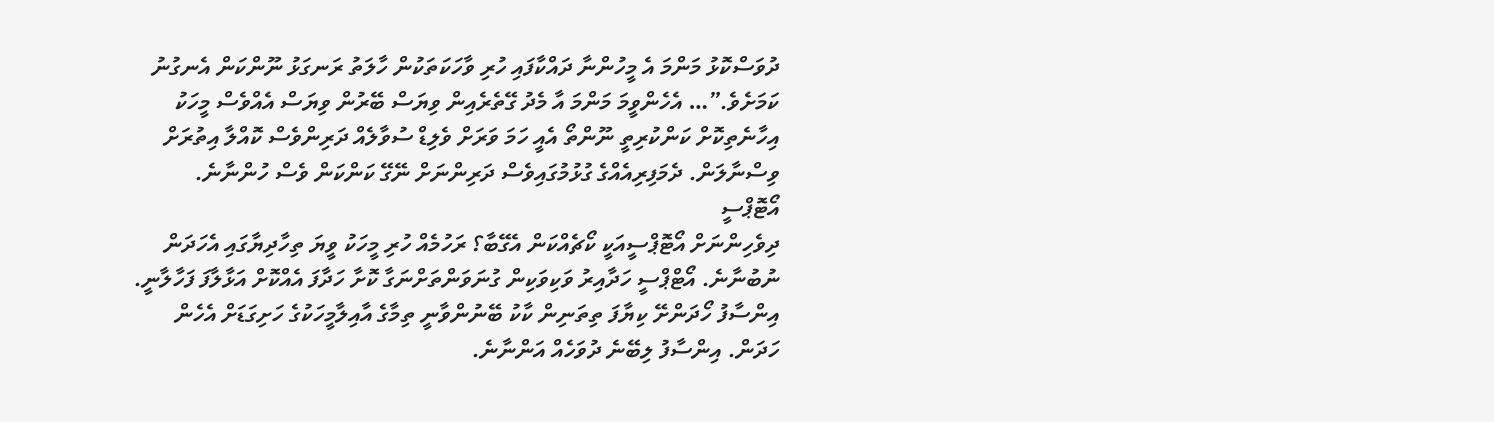ދުވަސްކޮޅު މަންމަ އެ މީހުންނާ ދައްކާފައި ހުރި ވާހަކަތަކުން ހާލަތު ރަނގަޅު ނޫންކަން އެނގުނު ކަމަށެވެ.”… އެހެންވީމަ މަންމަ އާ މެދު ގޭތެރެއިން ވިޔަސް ބޭރުން ވިޔަސް އެއްވެސް މީހަކު އިހާނެތިކޮށް ކަންކުރިތީ ނޫންތޯ އެއީ ހަމަ ވަރަށް ވެލިޑް ސުވާލެއް ދަރިންވެސް ކޮއްލާ އިތުރަށް ވިސްނާލަން. ދެމަފިރިއެއްގެ ގުޅުމުގައިވެސް ދަރިންނަށް ނޭގޭ ކަންކަން ވެސް ހުންނާނެ.
އޯޓޮޕްސީ
ދިވެހިންނަށް އޯޓޮޕްސީއަކީ ކޯޗެއްކަން އެގޭބާ؟ ރަހުމެއް ހުރި މީހަކު ވީޔަ ތިހާދިޔާގައި އެހަދަން ނުބުނާނެ. އޯޓްޕްސީ ހަދާއިރު ވަކިވަކިން ގުނަވަންތަށްނަގާ ކޮށާ ހަދާފަ އެއްކޮށް އަޅާލާފަ ފަހާލާނީ. އިންސާފު ހޯދަންށޭ ކިޔާފަ ތިތަނިން ކާކު ބޭނުންވާނީ ތިމާގެ އާއިލާމީހަކުގެ ހަށިގަޑަށް އެހެން ހަދަން. އިންސާފު ލިބޭނެ ދުވަހެއް އަންނާނެ.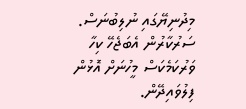މިދުނިޔޭގައި ނުލިބުނަސް. ސަރުކާރުން އެބަޖެހޭ ކިހާ ވަރުކަމެކަސް މީހުނަށް އޮޅުން ފިލުވައިދޭން.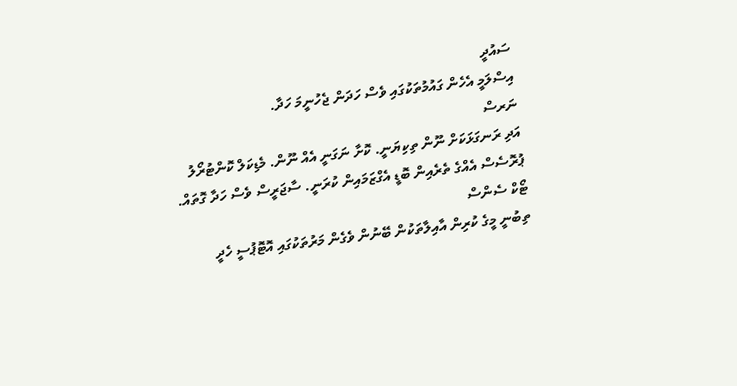ސައުދީ
އިސްލަމީ އެހެން ގައުމުތަކުގައި ވެސް ހަދަން ޖެހުނީމަ ހަދާ.
ނަރސް
އަދި ރަނގަޅަކަށް ނޫން ތިކިޔަނީ. ކޮށާ ނަގަނީ އެއް ނޫން. މެޑިކަލް ކޮންޓުރޯލު ޕުރޮސެސް އެއްގެ ތެރެއިން ބޮޑީ އެގްޒަމައިން ކުރަނީ. ސާޖަރީސް ވެސް ހަދާ ގޮތައް.
ޓޯކް ސެންސް
ތިބުނީ މީގެ ކުރިން އާއިލާތަކުން ބޭނުން ވެގެން މަރުތަކުގައި އޮޓޮޕުސީ ހެދީ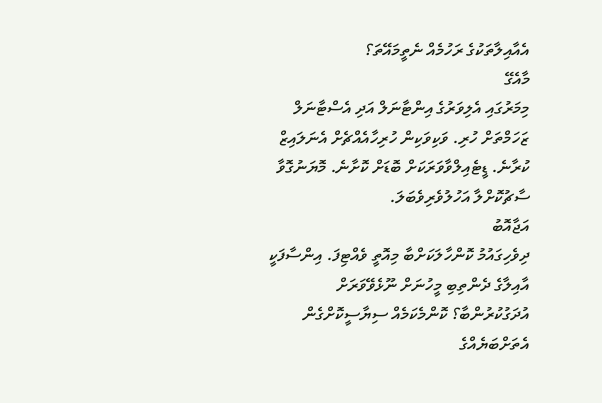އެއާއިލާތަކުގެ ރަހުމެއް ނެތީމައޭތަ؟
މާއެގޭ
މިމަރުގައި އެލިވަރުގެ އިންޓާނަލް އަދި އެސްޓާނަލް ޒަހަމްތަށް ހުރި. ވަކިވަކިން ހުރިހާއެއްޗެށް އެނަލައިޒް ކުރާނެ. ޑީޓެއިލްވާވަރަކަށް ބޮޑަށް ކޮށާނެ. މޮޔަނުގޮވާ ސާޗުކޮށްލާ އަހުލުވެރިވެބަލަ.
އަޖާއޮބު
ދިވެހިގައުމު ކޮންހާލަކަށްބާ މިއޮތީ ވެއްޓިފަ. އިންސާފަކީ އާއިލާގެ ދެންތިބި މީހުނަށް ނޫޅެވޭވަރަށް އުދަގުކުރުންބާ؟ ކޮންމެކަމެއް ސިޔާސީކޮށްގެން އެތަށްބަޔެއްގެ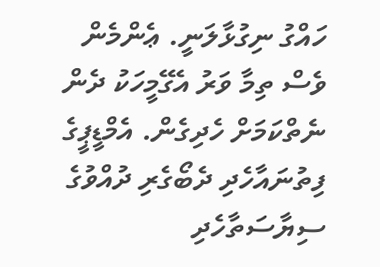ހައްގު ނިގުޅާލަނީ. ޢެންމެން ވެސް ތިމާ ވަރު އެގޭމީހަކު ދެން ނެތްކަމަށް ހެދިގެން. އެމްޑީޕީގެ ފިތުނައާހެދި ދެބޯގެރި ދުއްވުގެ ސިޔާސަތާހެދި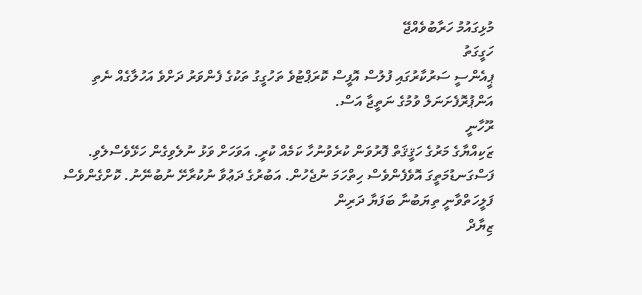މުޅިގައުމު ހަރާބުވެއްޖޭ
ހަގީގަތު
ޕީއެންސީ ސަރުކާރުގައި ފުލުސް އޮފީސް ކޮރަޕްޓުވެ ތަހުގީގު ތަކުގެ ފެންވަރު ދަށްވެ އަހުލާގެއް ނެތި އަންޕުރޮފެށަނަލް ވުމުގެ ނަތީޖާ އަސް.
ރޫހާނީ
ޒަކިއްޔާގެ މަރުގެ ހަޤީޤަތް ފޮރުވަން ކުރެވުނުހާ ކަމެއް ކުރީ. އަވަހަށް ވަޅު ނުލެވިގެން ހަޅޭވެސްލެވި. ފަސްގަނޑުމަތީގަ އޮވެފެންވެސް ހިތްހަމަ ނުޖެހުން. އަބުރުގެ ދަޢުވާ ނުކުރާށޭ ނުބުނޭނު. ކޮށްގެންވެސް ފަލީހަތްވާނީ ތިޔަބުނާ ބަފަޔާ ދަރިން
ޒިޔާދް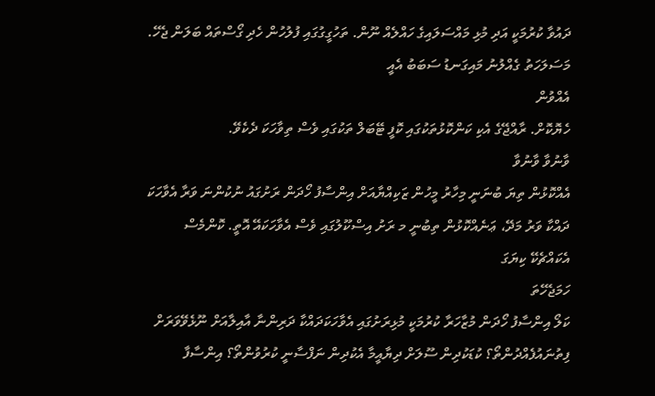ދައުވާ ކުރުމަކީ އަދި މުޅި މައްސަލައިގެ ހައްލެއް ނޫން. ތަހުގީގުގައި ފުލުހުން ހެދި ގޯސްތައް ބަލަން ޖެހޭ. މަސަލަހަތު ގެއްލުނު މައިގަނޑު ސަބަބު އެއީ
އެއްވުން
ހެޔޮކޮށް. ރާއްޖޭގެ އެކި ކަންކޮޅުތަކުގައި ކޮފީ ޓޭބަލް ތަކުގައި ވެސް ތިވާހަކަ ދެކެވޭ.
ވާނުވާ ވާނުވާ
އެއްކޮޅުން ތިޔަ ބުނަނީ މިހާރު މީހުން ޒަކިއްޔާއަށް އިންސާފު ހޯދަން ރަށުގައު ނުކުންނަ ވަރާ އެވާހަކަ ދައްކާ ވަރު މަދޭ، ޢަނެއްކޮޅުން ތިބުނީ މ ރަށު އިސްކޫލުގައި ވެސް އެވާހަކައޭ އޮތީ. ކޮންމެސް އެކައްޗެކޭ ކިޔަގަ
ހަމަޖެހޭތަ
ކަލޯ އިންސާފު ހޯދަން މުޒާހަރާ ކުރުމަކީ މުޅިރަށުގައި އެވާހަކަދައްކާ ދަރިންނާ އާއިލާއަށް ނޫޅެވޭވަރަށް ފިތުނައުފެއްދުންތޯ؟ ކުޑަކުދިން ސޫލަށް ދިޔާއީމާ އެކުދިން ނަފްސާނީ ކުރުވުންތޯ؟ އިންސާފާ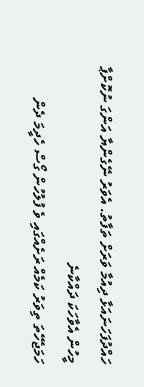ހައްދުފަހަނައަޅާ ދިއުމާ ވަރަށް ތަފާތު. އެވަރު ނޭގެންޔާ އަންގަ ނުކޮށްޕާ
މީހުން އެވާހަކަ ދައްކާނެ
ހަމަޖެހޭތަ ތިވަރު ކަމެއް ރަށެއްގައި ވެ ފުލުހުން ގޯސް ހެދީމަ ދެން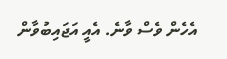އެހެން ވެސް ވާނެ. އެއީ އަޖައިބުވާން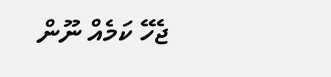ޖެހޭ ކަމެއް ނޫން